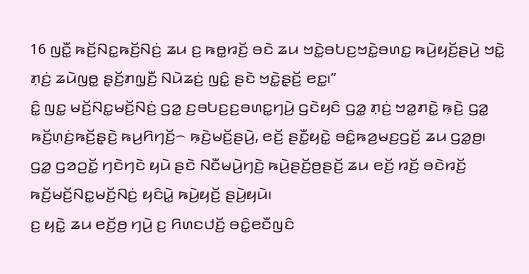16 ꤜꤢꤪ꤭ ꤒꤢꤩ꤬ꤡꤢ꤭ꤒꤢꤩ꤬ꤡꤢꤦ꤬ ꤘꤣ ꤢ꤬ ꤒꤥ꤭ꤙꤢꤩ꤬ ꤋꤢꤧ ꤘꤣ ꤠꤢꤧ꤭ꤋꤝꤢ꤬ꤠꤢꤧ꤭ꤋꤛꤢ꤭ ꤒꤣꤧ꤬ꤟꤢꤩ꤬ꤔꤣꤧ꤬ ꤠꤢꤧ꤭ ꤊ꤫ꤢꤦ꤬ ꤘꤣꤧꤜꤥ꤭ ꤔ꤫ꤢꤩ꤬ꤊꤜ꤫ꤢꤪ꤬ ꤡꤣꤧꤘꤢꤦ꤬ ꤜꤢꤨ꤭ ꤔꤢꤧ ꤠꤢꤧ꤭ꤔ꤫ꤢꤩ꤬ ꤕꤢ꤭꤯”
ꤢꤨ꤭ ꤜꤢ꤭ ꤗꤢꤩ꤬ꤡꤢ꤭ꤗꤢꤩ꤬ꤡꤢꤦ꤬ ꤞꤤ꤭ ꤢ꤬ꤋꤝꤢ꤬ꤢ꤬ꤋꤛꤢ꤭ꤚꤣꤧ꤬ ꤞꤢꤧꤟꤢꤨ ꤞꤤ꤭ ꤊ꤫ꤢꤦ꤬ ꤠꤤ꤭ꤊꤢꤧ꤭ ꤒ꤫ꤢꤧ꤬ ꤞꤤ꤭ ꤒꤢꤩ꤬ꤛ꤫ꤢꤦ꤬ꤒꤢꤩ꤬ꤔ꤫ꤢꤧ꤬ ꤒꤣ꤬ꤖꤚꤢꤩ꤬꤮ ꤒ꤫ꤢꤧ꤬ꤗꤢꤩ꤬ꤔꤣꤧ꤬, ꤕꤢꤩ꤬ ꤔꤢꤪ꤭ꤟꤢꤧ꤭ ꤋꤢꤨ꤭ꤒꤤ꤬ꤗꤢ꤬ꤞꤢꤩ꤬ ꤘꤣ ꤞꤤ꤭ꤥ꤬꤯ ꤞꤤ꤭ ꤞꤤꤑꤢꤩ꤭ ꤚꤢꤧꤚꤢꤧ ꤟꤣꤧ ꤔꤢꤧ ꤡꤢꤪꤗꤣꤧ꤬ꤚꤢꤧ꤬ ꤒꤣꤧ꤬ꤔꤢꤩ꤬ꤥ꤬ꤔꤢꤩ꤬ ꤘꤣ ꤕꤢꤩ꤬ ꤙꤢꤩ꤬ ꤋꤢꤧꤙꤢꤩ꤬ ꤒꤢꤩ꤬ꤗꤢꤩ꤬ꤡꤢ꤭ꤗꤢꤩ꤬ꤡꤢꤦ꤬ ꤟꤢꤨꤣꤧ꤭ ꤒꤣꤧ꤬ꤟꤢꤩ꤬ ꤔꤣꤧ꤬ꤟꤣꤧ꤯
ꤢ꤬ ꤟꤢꤧ꤭ ꤘꤣ ꤕꤢꤩ꤬ꤥ꤬ ꤚꤣꤧ꤬ ꤢ꤬ ꤖꤛꤢꤓꤢꤩ꤬ ꤋꤢꤨ꤭ꤕꤢꤪꤜꤢꤨ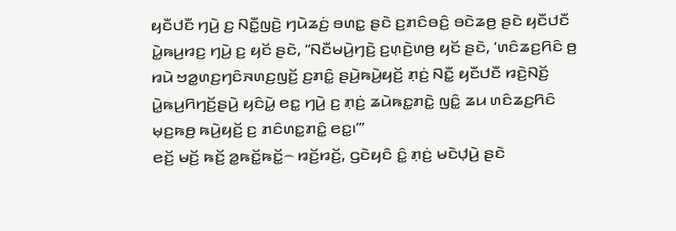ꤟꤢꤪꤓꤢꤪ ꤚꤣꤧ꤬ ꤢ꤬ ꤡꤢꤪ꤭ꤜꤢꤧ꤬ ꤚꤣꤧꤘꤢꤦ꤬ ꤋꤛꤢ꤭ ꤔꤢꤧ ꤢ꤬ꤊꤢꤨꤋꤢꤨ꤬ ꤋꤢꤧꤘꤥ꤬ ꤔꤢꤧ ꤟꤢꤪꤓꤢꤪ ꤣꤧ꤭ꤒꤣ꤬ꤙꤢ꤬ ꤚꤣꤧ꤬ ꤢ꤬ ꤟꤢꤩ ꤔꤢꤧ, “ꤡꤢꤪꤗꤣꤧ꤬ꤚꤢꤧ꤬ ꤢ꤬ꤛ꤫ꤢꤧ꤬ꤛꤥ꤬ ꤟꤢꤩ ꤔꤢꤧ, ‘ꤛꤢꤨꤘꤢ꤬ꤖꤢꤨ ꤥ꤬ ꤙꤣꤧ ꤠꤤ꤭ꤛꤢ꤬ꤚꤢꤨꤏꤛꤢ꤬ꤜꤢꤩ꤬ ꤢ꤬ꤊꤢꤨ꤭ ꤔꤣꤧ꤬ꤒꤣꤧ꤬ꤟꤢꤩ꤬ ꤊ꤫ꤢꤦ꤬ ꤡꤢꤪ꤭ ꤟꤢꤪꤓꤢꤪ ꤙꤢꤧ꤬ꤡꤢꤩ꤬ ꤣꤧ꤭ꤒꤣ꤬ꤖꤚꤢꤩ꤬ꤔꤣꤧ꤬ ꤟꤢꤨꤣꤧ꤭ ꤕꤢ꤭ ꤚꤣꤧ꤬ ꤢ꤬ ꤊ꤫ꤢꤦ꤬ ꤘꤣꤧꤒꤢ꤭ꤊꤢꤧ꤭ ꤜꤢꤨ꤭ ꤘꤣ ꤛꤢꤨꤘꤢ꤬ꤖꤢꤨ ꤗ꤫ꤢ꤬ꤒꤥ꤬ ꤒꤣꤧ꤬ꤟꤢꤩ꤬ ꤢ꤬ ꤊꤢꤨꤛꤢ꤭ꤊꤢꤨ꤭ ꤕꤢ꤭꤯’”
ꤕꤢꤩ꤬ ꤗꤢꤩ꤬ ꤒꤢꤩ꤬ ꤤ꤭ꤒꤢꤩ꤭ꤒꤢꤩ꤭꤮ ꤙꤢꤩ꤬ꤙꤢꤩ꤬, ꤞꤢꤧꤟꤢꤨ ꤢꤨ꤭ ꤊ꤫ꤢꤦ꤬ ꤗꤢꤧꤓ꤫ꤣꤧ꤬ ꤔꤢꤧ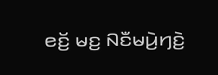ꤕꤢꤩ꤬ ꤗꤢ꤬ ꤡꤢꤪꤗꤣꤧ꤬ꤚꤢꤧ꤬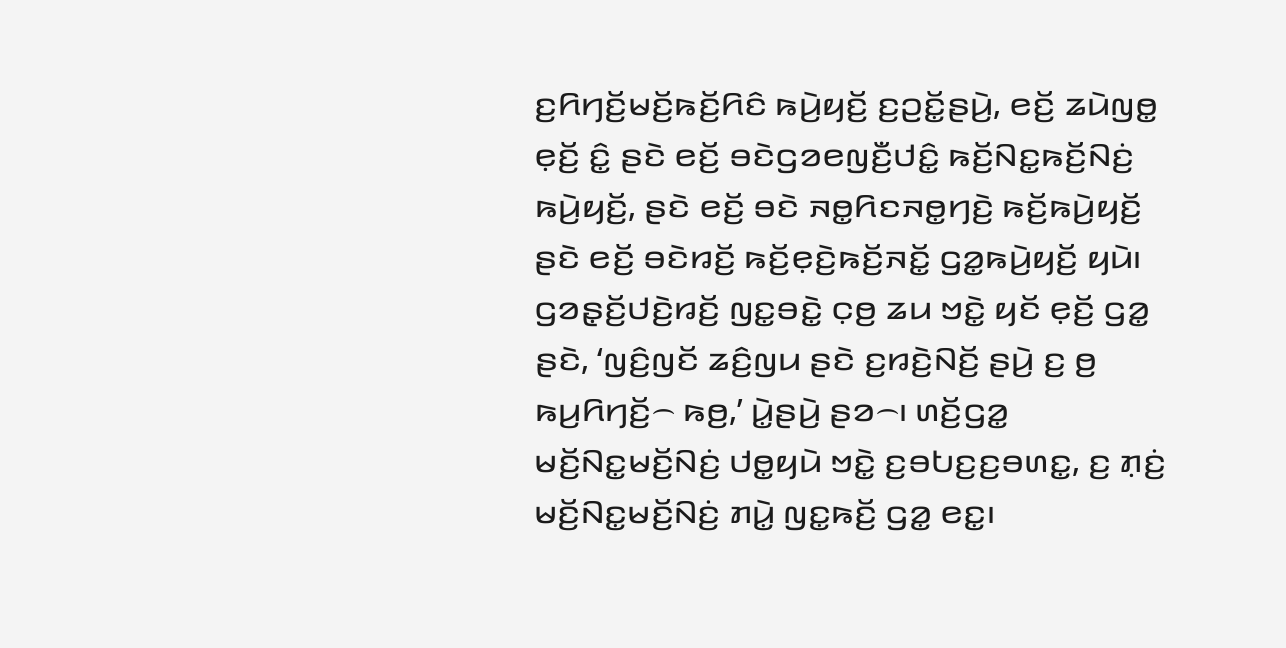ꤢ꤬ꤖꤚꤢꤩ꤬ꤗꤢꤩ꤬ꤒꤢꤩ꤬ꤖꤢꤨ ꤒꤣꤧ꤬ꤟꤢꤩ꤬ ꤢ꤬ꤑꤢꤩ꤭ꤔꤣꤧ꤬, ꤕꤢꤩ꤬ ꤘꤣꤧꤜꤥ꤭ ꤕ꤫ꤢꤩ꤬ ꤢꤨ꤭ ꤔꤢꤧ ꤕꤢꤩ꤬ ꤋꤢꤧꤞꤤꤕꤜꤢꤪ꤬ꤓꤢꤨ꤭ ꤒꤢꤩ꤬ꤡꤢ꤭ꤒꤢꤩ꤬ꤡꤢꤦ꤬ ꤒꤣꤧ꤬ꤟꤢꤩ꤬, ꤔꤢꤧ ꤕꤢꤩ꤬ ꤋꤢꤧ ꤏꤥ꤭ꤖꤢꤏꤥ꤭ꤚꤢꤧ꤬ ꤒꤢꤩ꤬ꤒꤣꤧ꤬ꤟꤢꤩ꤬ ꤔꤢꤧ ꤕꤢꤩ꤬ ꤋꤢꤧꤙꤢꤩ꤬ ꤒꤢꤩ꤬ꤕ꤫ꤢꤧ꤬ꤒꤢꤩ꤬ꤏꤢꤩ꤭ ꤞꤤ꤭ꤒꤣꤧ꤬ꤟꤢꤩ꤬ ꤟꤣꤧ꤯
ꤞꤤꤔ꤫ꤢꤩ꤬ꤓꤢꤧ꤬ꤙꤢꤩ꤬ ꤜꤢ꤭ꤋꤢꤧ꤭ ꤍ꤫ꤥ꤬ ꤘꤣ ꤠꤢꤧ꤭ ꤟꤢꤩ ꤕ꤫ꤢꤩ꤬ ꤞꤤ꤭ ꤔꤢꤧ, ‘ꤜꤢꤨ꤬ꤜꤢꤩ ꤘꤢꤨ꤬ꤜꤣ ꤔꤢꤧ ꤢ꤬ꤙꤢꤧ꤬ꤡꤢꤩ꤬ ꤔꤣꤧ꤬ ꤢ꤬ ꤥ꤬ ꤒꤣ꤬ꤖꤚꤢꤩ꤬꤮ ꤒꤥ꤬,’ ꤣꤧ꤭ꤔꤣꤧ꤬ ꤔꤤ꤮꤯ ꤛꤢꤩ꤬ꤞꤤ꤭ ꤗꤢꤩ꤬ꤡꤢ꤭ꤗꤢꤩ꤬ꤡꤢꤦ꤬ ꤓꤥ꤭ꤟꤣꤧ ꤠꤢꤧ꤭ ꤢ꤬ꤋꤝꤢ꤬ꤢ꤬ꤋꤛꤢ꤭, ꤢ꤬ ꤊ꤫ꤢꤦ꤬ ꤗꤢꤩ꤬ꤡꤢ꤭ꤗꤢꤩ꤬ꤡꤢꤦ꤬ ꤊꤣꤧ꤭ ꤜꤢ꤭ꤒꤢꤩ꤬ ꤞꤤ꤭ ꤕꤢ꤭꤯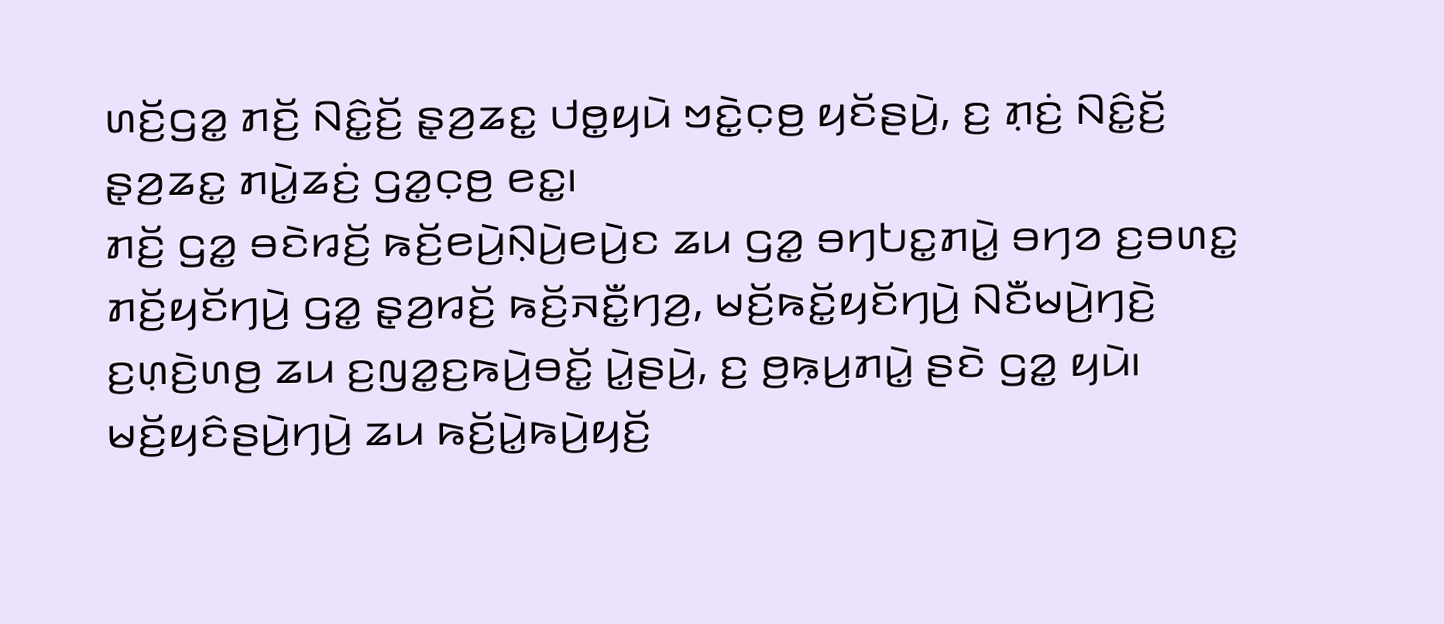ꤛꤢꤩ꤬ꤞꤤ꤭ ꤊꤢꤩ꤬ ꤡꤢꤨ꤭ꤢꤩ꤬ ꤔ꤫ꤤ꤬ꤘꤢ꤭ ꤓꤥ꤭ꤟꤣꤧ ꤠꤢꤧ꤭ꤍ꤫ꤥ꤬ ꤟꤢꤩꤔꤣꤧ꤬, ꤢ꤬ ꤊ꤫ꤢꤦ꤬ ꤡꤢꤨ꤭ꤢꤩ꤬ ꤔ꤫ꤤ꤬ꤘꤢ꤭ ꤊꤣꤧ꤭ꤘꤢꤦ꤬ ꤞꤤ꤭ꤍ꤫ꤥ꤬ ꤕꤢ꤭꤯
ꤊꤢꤩ꤬ ꤞꤤ꤭ ꤋꤢꤧꤙꤢꤩ꤬ ꤒꤢꤩ꤬ꤕꤣꤧ꤬ꤡ꤫ꤣꤧ꤬ꤕꤣꤧ꤬ꤢ ꤘꤣ ꤞꤤ꤭ ꤋꤚꤝꤢ꤭ꤊꤣꤧ꤭ ꤋꤚꤤ ꤢ꤬ꤋꤛꤢ꤭ ꤊꤢꤩ꤬ꤟꤢꤩꤚꤣꤧ꤬ ꤞꤤ꤭ ꤔ꤫ꤤ꤬ꤙꤢꤩ꤬ ꤒꤢꤩ꤬ꤏꤢꤪ꤭ꤚꤤ꤬, ꤗꤢꤩ꤬ꤒꤢꤩ꤭ꤟꤢꤩꤚꤣꤧ꤬ ꤡꤢꤪꤗꤣꤧ꤬ꤚꤢꤧ꤬ ꤢ꤬ꤛ꤫ꤢꤧ꤬ꤛꤥ꤬ ꤘꤣ ꤢ꤬ꤜꤤ꤭ꤢ꤬ꤒꤣꤧ꤬ꤋꤢꤩ꤭ ꤣꤧ꤭ꤔꤣꤧ꤬, ꤢ꤬ ꤥ꤬ꤒ꤫ꤣ꤬ꤊꤣꤧ꤭ ꤔꤢꤧ ꤞꤤ꤭ ꤟꤣꤧ꤯
ꤗꤢꤩ꤬ꤟꤢꤨꤔꤣꤧ꤬ꤚꤣꤧ꤬ ꤘꤣ ꤒꤢꤩ꤬ꤣꤧ꤭ꤒꤣꤧ꤬ꤟꤢꤩ꤬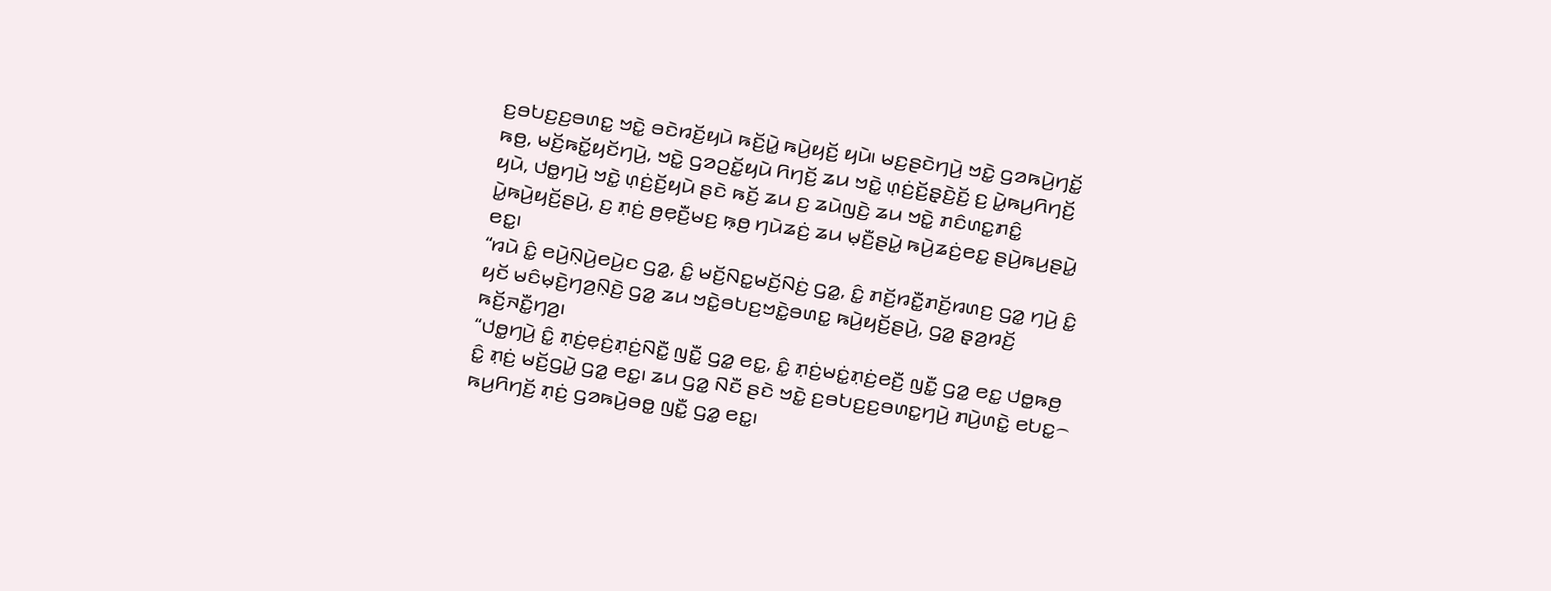ꤢ꤬ꤋꤝꤢ꤬ꤢ꤬ꤋꤛꤢ꤭ ꤠꤢꤧ꤭ ꤋꤢꤧꤙꤢꤩ꤬ꤟꤣꤧ ꤒꤢꤩ꤬ꤣꤧ꤭ ꤒꤣꤧ꤬ꤟꤢꤩ꤬ ꤟꤣꤧ꤯ ꤗꤢ꤬ꤔꤢꤧꤚꤣꤧ꤬ ꤠꤢꤧ꤭ ꤞꤤꤒꤣꤧ꤬ꤚꤢꤩ꤭ ꤒꤥ꤬, ꤗꤢꤩ꤬ꤒꤢꤩ꤭ꤟꤢꤩꤚꤣꤧ꤬, ꤠꤢꤧ꤭ ꤞꤤꤑꤢꤩ꤭ꤟꤣꤧ ꤖꤚꤢꤩ꤬ ꤘꤣ ꤠꤢꤧ꤭ ꤛ꤫ꤢꤦ꤬ꤢꤩ꤬ꤔ꤫ꤢꤧ꤬ꤢꤩ꤬ ꤢ꤬ ꤣꤧ꤭ꤒꤣ꤬ꤖꤚꤢꤩ꤬ ꤟꤣꤧ, ꤓꤥ꤭ꤚꤣꤧ꤬ ꤠꤢꤧ꤭ ꤛ꤫ꤢꤦ꤬ꤢꤩ꤬ꤟꤣꤧ ꤔꤢꤧ ꤒꤢꤩ꤬ ꤘꤣ ꤢ꤬ ꤘꤣꤧꤜꤢꤧ꤬ ꤘꤣ ꤠꤢꤧ꤭ ꤊꤢꤨꤛꤢ꤭ꤊꤢꤨ꤭ ꤣꤧ꤭ꤒꤣꤧ꤬ꤟꤢꤩ꤬ꤔꤣꤧ꤬, ꤢ꤬ ꤊ꤫ꤢꤦ꤬ ꤥ꤬ꤕ꤫ꤢꤪ꤬ꤗꤢ꤬ ꤒ꤫ꤥ꤬ ꤚꤣꤧꤘꤢꤦ꤬ ꤘꤣ ꤗ꤫ꤢꤪ꤬ꤔꤣꤧ꤭ ꤒꤣꤧ꤬ꤘꤢꤦ꤬ꤕꤢ꤭ ꤔꤣꤧ꤬ꤒꤣ꤬ꤔꤣꤧ꤭ ꤕꤢ꤭꤯
“ꤙꤣꤧ ꤢꤨ꤭ ꤕꤣꤧ꤬ꤡ꤫ꤣꤧ꤬ꤕꤣꤧ꤬ꤢ ꤞꤤ꤭, ꤢꤨ꤭ ꤗꤢꤩ꤬ꤡꤢ꤭ꤗꤢꤩ꤬ꤡꤢꤦ꤬ ꤞꤤ꤭, ꤢꤨ꤭ ꤊꤢꤩ꤬ꤙꤢꤪ꤭ꤊꤢꤩ꤬ꤙꤛꤢ꤬ ꤞꤤ꤭ ꤚꤣꤧ꤬ ꤢꤨ꤭ ꤟꤢꤩ ꤗꤢꤨꤗ꤫ꤢꤧ꤬ꤚꤤ꤬ꤡ꤫ꤢꤧ꤬ ꤞꤤ꤭ ꤘꤣ ꤠꤢꤧ꤭ꤋꤝꤢ꤬ꤠꤢꤧ꤭ꤋꤛꤢ꤭ ꤒꤣꤧ꤬ꤟꤢꤩ꤬ꤔꤣꤧ꤬, ꤞꤤ꤭ ꤔ꤫ꤤ꤬ꤙꤢꤩ꤬ ꤒꤢꤩ꤬ꤏꤢꤪ꤭ꤚꤤ꤬꤯
“ꤓꤥ꤭ꤚꤣꤧ꤬ ꤢꤨ꤭ ꤊ꤫ꤢꤦ꤬ꤕ꤫ꤢꤦ꤬ꤊ꤫ꤢꤦ꤬ꤡꤢꤪ꤭ ꤜꤢꤪ꤭ ꤞꤤ꤭ ꤕꤢ꤭, ꤢꤨ꤭ ꤊ꤫ꤢꤦ꤬ꤗꤢꤦ꤭ꤊ꤫ꤢꤦ꤬ꤕꤢꤪ꤬ ꤜꤢꤪ꤭ ꤞꤤ꤭ ꤕꤢ꤭ ꤓꤥ꤭ꤒꤥ꤬ ꤢꤨ꤭ ꤊ꤫ꤢꤦ꤬ ꤗꤢꤩ꤬ꤞꤣꤧ꤭ ꤞꤤ꤭ ꤕꤢ꤭꤯ ꤘꤣ ꤞꤤ꤭ ꤡꤢꤪ ꤔꤢꤧ ꤠꤢꤧ꤭ ꤢ꤬ꤋꤝꤢ꤬ꤢ꤬ꤋꤛꤢ꤭ꤚꤣꤧ꤬ ꤊꤣꤧ꤬ꤛꤢꤧ꤭ ꤕꤝꤢ꤭꤮ ꤒꤣ꤬ꤖꤚꤢꤩ꤬ ꤊ꤫ꤢꤦ꤬ ꤞꤤꤒꤣꤧ꤬ꤋꤥ꤭ ꤜꤢꤪ꤭ ꤞꤤ꤭ ꤕꤢ꤭꤯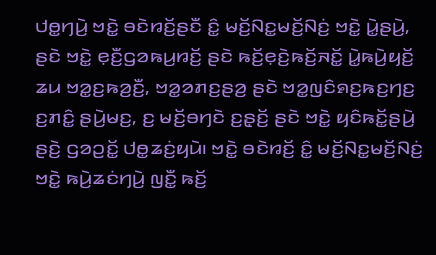ꤓꤥ꤭ꤚꤣꤧ꤬ ꤠꤢꤧ꤭ ꤋꤢꤧꤙꤢꤩ꤬ꤔꤢꤪ ꤢꤨ꤭ ꤗꤢꤩ꤬ꤡꤢ꤭ꤗꤢꤩ꤬ꤡꤢꤦ꤬ ꤠꤢꤧ꤭ ꤣꤧ꤭ꤔꤣꤧ꤬, ꤔꤢꤧ ꤠꤢꤧ꤭ ꤕ꤫ꤢꤪ꤬ꤞꤤꤒꤣ꤬ꤙꤢꤩ꤬ ꤔꤢꤧ ꤒꤢꤩ꤬ꤕ꤫ꤢꤧ꤬ꤒꤢꤩ꤬ꤏꤢꤩ꤭ ꤣꤧ꤭ꤒꤣꤧ꤬ꤟꤢꤩ꤬ ꤘꤣ ꤠꤤ꤭ꤢ꤬ꤒꤤ꤬ꤢꤪ꤬, ꤠꤤ꤭ꤤꤊꤢ꤬ꤔꤤ꤬ ꤔꤢꤧ ꤠꤤ꤭ꤜꤢꤨꤎꤢ꤬ꤒꤢ꤬ꤚꤢ꤬ ꤢ꤬ꤊꤢꤨ꤭ ꤔꤣꤧ꤬ꤗꤢ꤬, ꤢ꤬ ꤗꤢꤩ꤬ꤋꤚꤢꤧ ꤢ꤬ꤔ꤫ꤢꤩ꤬ ꤔꤢꤧ ꤠꤢꤧ꤭ ꤟꤢꤨꤒꤢꤩ꤭ꤔꤣꤧ꤬ ꤔꤢꤧ꤬ ꤞꤤꤑꤢꤩ꤭ ꤓꤥ꤭ꤘꤢꤦ꤬ꤟꤣꤧ꤯ ꤠꤢꤧ꤭ ꤋꤢꤧꤙꤢꤩ꤬ ꤢꤨ꤭ ꤗꤢꤩ꤬ꤡꤢ꤭ꤗꤢꤩ꤬ꤡꤢꤦ꤬ ꤠꤢꤧ꤭ ꤒꤣꤧ꤬ꤘꤢꤦꤚꤣꤧ꤬ ꤜꤢꤪ꤭ ꤒꤢꤩ꤬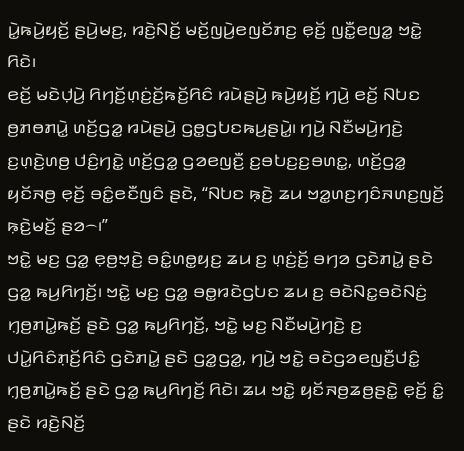ꤣꤧ꤭ꤒꤣꤧ꤬ꤟꤢꤩ꤬ ꤔꤣꤧ꤬ꤗꤢ꤬, ꤙꤢꤧ꤬ꤡꤢꤩ꤬ ꤗꤢꤩ꤬ꤜꤣꤧ꤬ꤕꤜꤢꤩꤊꤢ꤬ ꤕ꤫ꤢꤩ꤬ ꤜꤢꤪ꤭ꤕꤜꤤ꤭ ꤠꤢꤧ꤭ ꤖꤢꤧ꤯
ꤕꤢꤩ꤬ ꤗꤢꤧꤓ꤫ꤣꤧ꤬ ꤖꤚꤢꤩ꤬ꤛ꤫ꤢꤦ꤬ꤢꤩ꤬ꤒꤢꤩ꤬ꤖꤢꤨ ꤙꤣꤧꤔꤣꤧ꤬ ꤒꤣꤧ꤬ꤟꤢꤩ꤬ ꤚꤣꤧ꤬ ꤕꤢꤩ꤬ ꤡꤝꤢ ꤥ꤬ꤊꤥꤊꤣꤧ꤭ ꤛꤢꤩ꤬ꤞꤤ꤭ ꤙꤣꤧꤔꤣꤧ꤬ ꤞꤥ꤭ꤞꤝꤢꤒꤣ꤬ꤔꤣꤧ꤭꤯ ꤚꤣꤧ꤬ ꤡꤢꤪꤗꤣꤧ꤬ꤚꤢꤧ꤬ ꤢ꤬ꤛ꤫ꤢꤧ꤬ꤛꤥ꤬ ꤓꤢꤨ꤬ꤚꤢꤧ꤭ ꤛꤢꤩ꤬ꤞꤤ꤭ ꤞꤤꤕꤜꤢꤪ꤬ ꤢ꤬ꤋꤝꤢ꤬ꤢ꤬ꤋꤛꤢ꤭, ꤛꤢꤩ꤬ꤞꤤ꤭ ꤟꤢꤩꤏꤥ꤬ ꤕ꤫ꤢꤩ꤬ ꤋꤢꤨ꤭ꤕꤢꤪꤜꤢꤨ ꤔꤢꤧ, “ꤡꤝꤢ ꤒ꤫ꤢꤧ꤬ ꤘꤣ ꤠꤤ꤭ꤛꤢ꤬ꤚꤢꤨꤏꤛꤢ꤬ꤜꤢꤩ꤬ ꤒ꤫ꤢꤧ꤬ꤗꤢꤩ꤬ ꤔꤤ꤮꤯”
ꤠꤢꤧ꤭ ꤗꤢ꤬ ꤞꤤ꤭ ꤕ꤫ꤥ꤬ꤠ꤫ꤢꤧ꤬ ꤋꤢꤨ꤭ꤛꤥ꤭ꤟꤢ꤬ ꤘꤣ ꤢ꤬ ꤛ꤫ꤢꤦ꤬ꤢꤩ꤬ ꤋꤚꤤ ꤞꤢꤧꤊꤣꤧ꤭ ꤔꤢꤧ ꤞꤤ꤭ ꤒꤣ꤬ꤖꤚꤢꤩ꤬꤯ ꤠꤢꤧ꤭ ꤗꤢ꤬ ꤞꤤ꤭ ꤋꤥ꤭ꤙꤢꤧꤞꤝꤢ ꤘꤣ ꤢ꤬ ꤋꤢꤧꤡꤢ꤭ꤋꤢꤧꤡꤢꤦ꤬ ꤚ꤫ꤥ꤬ꤊꤣꤧ꤭ꤒꤢꤩ꤬ ꤔꤢꤧ ꤞꤤ꤭ ꤒꤣ꤬ꤖꤚꤢꤩ꤬, ꤠꤢꤧ꤭ ꤗꤢ꤬ ꤡꤢꤪꤗꤣꤧ꤬ꤚꤢꤧ꤬ ꤢ꤬ ꤓꤣꤧ꤭ꤖꤢꤨꤊ꤫ꤢꤩ꤬ꤖꤢꤨ ꤞꤢꤧꤊꤣꤧ꤭ ꤔꤢꤧ ꤞꤤ꤭ꤞꤤ꤭, ꤚꤣꤧ꤬ ꤠꤢꤧ꤭ ꤋꤢꤧꤞꤤꤕꤜꤢꤪ꤬ꤓꤢꤨ꤭ ꤚ꤫ꤥ꤬ꤊꤣꤧ꤭ꤒꤢꤩ꤬ ꤔꤢꤧ ꤞꤤ꤭ ꤒꤣ꤬ꤖꤚꤢꤩ꤬ ꤖꤢꤧ꤯ ꤘꤣ ꤠꤢꤧ꤭ ꤟꤢꤩꤏꤥ꤬ꤘꤥ꤬ꤔꤢꤧ꤭ ꤕ꤫ꤢꤩ꤬ ꤢꤨ꤭ ꤔꤢꤧ ꤙꤢꤧ꤬ꤡꤢꤩ꤬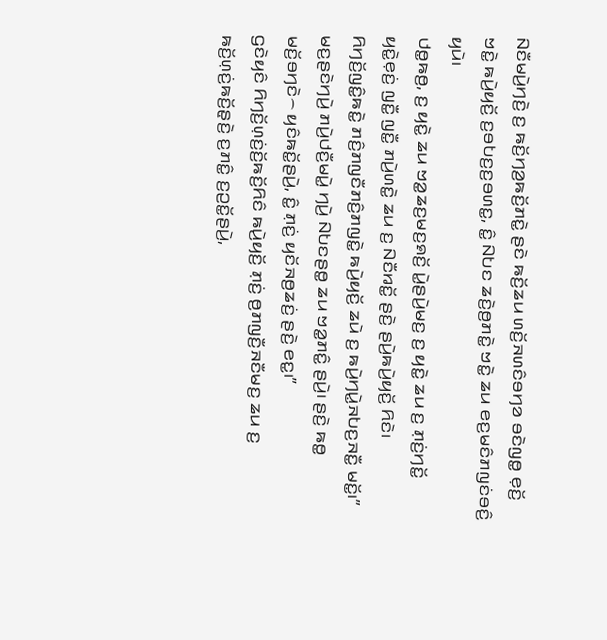ꤡꤢꤪꤗꤣꤧ꤬ꤚꤢꤧ꤬ ꤢ꤬ ꤒꤢꤩ꤬ꤚꤤ꤬ꤒꤢꤩ꤬ꤊꤢꤧ꤭ ꤔꤢꤧ ꤒꤢꤩ꤬ꤘꤣ ꤛꤢꤩ꤬ꤏꤛꤢꤨꤋꤚꤤ ꤋꤢꤧꤜꤥ꤭ ꤕ꤫ꤢꤩ꤬ ꤠꤢꤧ꤭ ꤒꤣꤧ꤬ꤟꤢꤩ꤬ ꤢ꤬ꤋꤝꤢ꤬ꤢ꤬ꤋꤛꤢ꤭, ꤢꤨ꤭ ꤡꤝꤢ ꤘꤢꤧ꤬ꤥ꤬ꤊꤢꤧ꤭ ꤠꤢꤧ꤭ ꤘꤣ ꤕꤢ꤬ꤗꤢꤨꤊꤜꤢꤦꤋꤢꤨ꤬ ꤟꤣꤧ꤯
ꤓꤥ꤭ꤒꤥ꤬, ꤢ꤬ ꤟꤢꤧ꤭ ꤘꤣ ꤠꤤ꤭ꤘꤢ꤬ꤗꤢ꤬ꤎꤢꤩ꤬ ꤣꤧ꤭ꤔꤣꤧ꤬ꤗꤢ꤬ ꤢ꤬ ꤟꤢꤧ꤭ ꤘꤣ ꤢ꤬ ꤊ꤫ꤢꤦ꤬ꤚꤢꤩ꤭ ꤟꤢꤧ꤭ꤕ꤫ꤢꤦ꤬ ꤜꤢꤪ꤭ ꤜꤢꤪ꤭ ꤊꤣꤧ꤬ꤛꤢꤧ꤭ ꤘꤣ ꤢ꤬ ꤡꤢꤪꤙꤢꤩ꤭ ꤔꤢꤧ꤬ ꤔꤣꤧ꤬ꤒꤣꤧ꤬ꤟꤢꤩ꤬ ꤖꤢꤧ꤯ ꤖꤚꤢꤩ꤬ꤜꤢꤨ꤭ꤒꤢꤧ꤭ ꤊꤢꤨ꤬ꤊꤜꤢꤪꤊꤢꤨ꤬ꤊꤜꤢꤧ꤭ ꤒꤣꤧ꤬ꤟꤢꤩ꤬ ꤘꤣꤧ ꤢ꤬ ꤒꤣꤧ꤬ꤚꤣꤧ꤭ꤏꤝꤢ꤬ꤏꤢꤪ꤭ ꤗꤢꤩ꤭꤯”
ꤗꤢ꤬ꤔꤢꤧꤚꤣꤧ꤬ ꤊꤣꤧ꤬ꤓꤢꤪ꤬ꤗꤣꤧ꤭ ꤚꤣꤧ꤬ ꤡꤝꤢꤔꤥ꤭ ꤘꤣ ꤠꤤ꤭ꤊꤢꤨ꤭ ꤔꤣꤧ꤬꤯ ꤔꤢꤧ꤬ ꤒꤥ꤭ ꤗꤢꤩ꤬ꤋꤚꤢꤧ꤮ ꤟꤢꤨꤒꤢꤩ꤭ꤔꤣꤧ꤬, ꤢꤨ꤭ ꤊ꤫ꤢꤦ꤬ ꤟꤢꤩꤏꤥ꤬ꤘꤢꤦ꤬ ꤔꤢꤧ꤬ ꤕꤢ꤭꤯”
ꤞꤢꤧꤟꤢꤨ ꤖꤚꤢꤩ꤬ꤛ꤫ꤢꤦ꤬ꤢꤩ꤬ꤒꤢꤩ꤬ꤖꤢꤨ ꤒꤣꤧ꤬ꤟꤢꤩ꤬ ꤊ꤫ꤢꤦ꤬ ꤥ꤬ꤊꤜꤢꤪ꤬ꤏꤢꤪꤗꤢ꤬ ꤘꤣ ꤢ꤬ ꤒꤢꤩ꤬ꤛ꤫ꤢꤦ꤬ꤒꤢꤩ꤬ꤔ꤫ꤢꤧ꤬ ꤢ꤬ꤊꤢꤨ꤭ ꤢ꤬ꤑꤢꤩ꤭ꤔꤣꤧ꤬,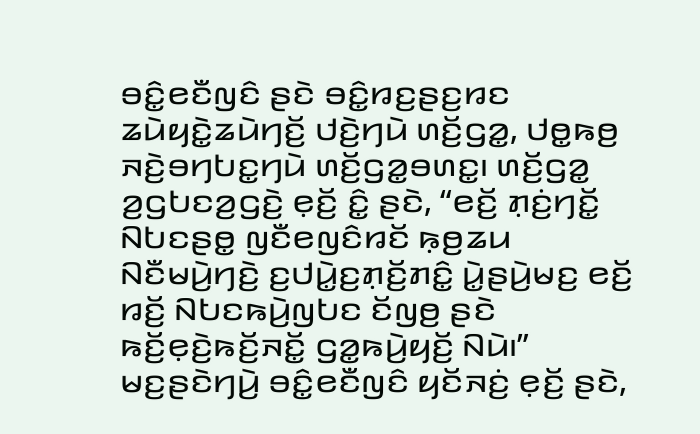ꤋꤢꤨ꤭ꤕꤢꤪꤜꤢꤨ ꤔꤢꤧ ꤋꤢꤨ꤭ꤙꤢ꤬ꤔꤢ꤬ꤙꤢ ꤘꤣꤧꤟꤢꤧ꤭ꤘꤣꤧꤚꤢꤩ꤬ ꤓꤢꤧ꤬ꤚꤣꤧ ꤛꤢꤩ꤬ꤞꤤ꤭, ꤓꤥ꤭ꤒꤥ꤬ ꤏꤢꤧ꤬ꤋꤚꤝꤢ꤭ꤚꤣꤧ ꤛꤢꤩ꤬ꤞꤤ꤭ꤋꤛꤢ꤭꤯ ꤛꤢꤩ꤬ꤞꤤ꤭ ꤤ꤬ꤞꤝꤢꤤ꤬ꤞꤢꤧ꤬ ꤕ꤫ꤢꤩ꤬ ꤢꤨ꤭ ꤔꤢꤧ, “ꤕꤢꤩ꤬ ꤊ꤫ꤢꤦ꤬ꤚꤢꤩ꤭ ꤡꤝꤢꤔꤥ꤭ ꤜꤢꤪꤕꤜꤢꤨꤙꤢꤩ ꤒ꤫ꤥ꤬ꤘꤣ ꤡꤢꤪꤗꤣꤧ꤬ꤚꤢꤧ꤬ ꤢ꤬ꤓꤣꤧ꤭ꤢ꤬ꤊ꤫ꤢꤩ꤬ꤊꤢꤨ꤭ ꤣꤧ꤭ꤔꤣꤧ꤬ꤗꤢ꤬ ꤕꤢꤩ꤬ ꤙꤢꤩ꤬ ꤡꤝꤢꤒꤣꤧ꤬ꤜꤝꤢ ꤢꤩꤜꤥ꤬ ꤔꤢꤧ ꤒꤢꤩ꤬ꤕ꤫ꤢꤧ꤬ꤒꤢꤩ꤬ꤏꤢꤩ꤭ ꤞꤤ꤭ꤒꤣꤧ꤬ꤟꤢꤩ꤬ ꤡꤣꤧ꤯”
ꤗꤢ꤬ꤔꤢꤧꤚꤣꤧ꤬ ꤋꤢꤨ꤭ꤕꤢꤪꤜꤢꤨ ꤟꤢꤩꤏꤢꤦ꤬ ꤕ꤫ꤢꤩ꤬ ꤔꤢꤧ,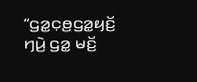“ꤞꤤ꤭ꤍ꤫ꤥ꤬ꤞꤤ꤭ꤟꤢꤩ꤬ ꤚꤣꤧ꤬ ꤞꤤ꤭ ꤗꤢꤩ꤬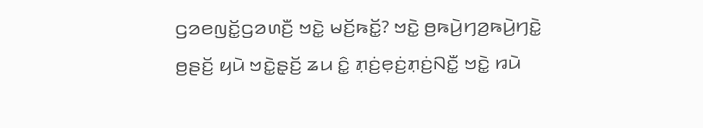ꤞꤤꤕꤜꤢꤩ꤭ꤞꤤꤛꤢꤪ꤬ ꤠꤢꤧ꤭ ꤗꤢꤩ꤬ꤒꤢꤩ꤭? ꤠꤢꤧ꤭ ꤥ꤬ꤒꤣꤧ꤬ꤚꤤ꤬ꤒꤣꤧ꤬ꤚꤢꤧ꤭ ꤥ꤬ꤔꤢꤩ꤬ ꤟꤣꤧ ꤠꤢꤧ꤭ꤔ꤫ꤢꤩ꤬ ꤘꤣ ꤢꤨ꤭ ꤊ꤫ꤢꤦ꤬ꤕ꤫ꤢꤦ꤬ꤊ꤫ꤢꤦ꤬ꤡꤢꤪ꤭ ꤠꤢꤧ꤭ ꤙꤣꤧ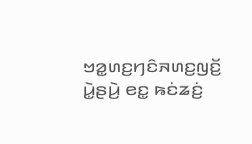ꤠꤤ꤭ꤛꤢ꤬ꤚꤢꤨꤏꤛꤢ꤬ꤜꤢꤩ꤬ ꤣꤧ꤭ꤔꤣꤧ꤬ ꤕꤢ꤭ ꤒꤢꤦꤘꤢꤦ꤬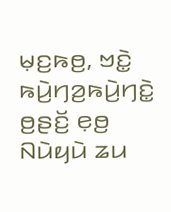ꤗ꤫ꤢ꤬ꤒꤥ꤬, ꤠꤢꤧ꤭ ꤒꤣꤧ꤬ꤚꤤ꤬ꤒꤣꤧ꤬ꤚꤢꤧ꤭ ꤥ꤬ꤔꤢꤩ꤬ ꤕ꤫ꤥ꤬ ꤡꤣꤧꤟꤣꤧ ꤘꤣ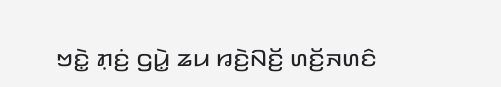ꤠꤢꤧ꤭ ꤊ꤫ꤢꤦ꤬ ꤞꤣꤧ꤭ ꤘꤣ ꤙꤢꤧ꤬ꤡꤢꤩ꤬ ꤛꤢꤩ꤬ꤏꤛꤢꤨ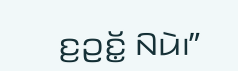ꤢ꤬ꤑꤢꤩ꤭ ꤡꤣꤧ꤯”